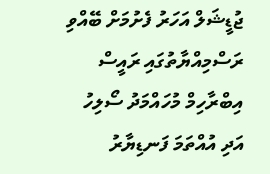ޖުޑީޝަލް އަހަރު ފެށުމަށް ބޭއްވި ރަސްމިއްޔާތުގައި ރައީސް އިބްރާހިމް މުހައްމަދު ސޯލިހު އަދި އުއްތަމަ ފަނޑިޔާރު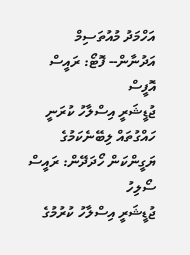އަހްމަދު މުއުތަސިމް އަދުނާން-- ފޮޓޯ: ރައީސް އޮފީސް
ޖުޑީޝަރީ އިސްލާހު ކުރަނީ ހައްގުތައް ލިބޭނެކަމުގެ ޔަގީންކަން ހޯދަދޭން: ރައީސް ސޯލިހު
ޖުޑީޝަރީ އިސްލާހު ކުރުމުގެ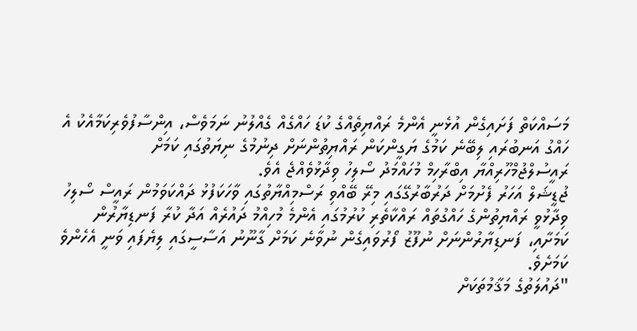މަސައްކަތް ފަށައިގެން އުޅެނީ އެންމެ ރައްޔިތެއްގެ ކުޑަ ހައްގެއް ގެއްލުނު ނަމަވެސް، އިންސާފުވެރިކަމާއެކު އެ ހައްގު އަނބުރައި ލިބޭނެ ކަމުގެ ޔަގީންކަން ރައްޔިތުންނަށް ދިނުމުގެ ނިޔަތުގައި ކަމަށް ރައީސުލްޖުމްހޫރިއްޔާ އިބްރާހިމް މުހައްމަދު ސޯލިހު ވިދާޅުވެއްޖެ އެވެ.
ޖުޑީޝަލް އަހަރު ފެށުމަށް ދަރުބާރުގޭގައި މިރޭ ބޭއްވި ރަސްމިއްޔާތުގައި ވާހަކަފުޅު ދައްކަވަމުން ރައީސް ސޯލިހު ވިދާޅުވީ ރައްޔިތުންގެ ހައްގުތައް ރައްކާތެރި ކުރުމުގައި އެންމެ މުހިއްމު ދައުރެއް އަދާ ކުރާ ފަނޑިޔާރުން ކަމަށާއި، ފަނޑިޔާރުންނަށް ނުފޫޒު ފޯރުވައިގެން ނުވާނެ ކަމަށް ގާނޫނު އަސާސީގައި ލިޔެފައި ވަނީ އެހެންވެ ކަމަށެވެ.
"ދައުލަތުގެ މަޤާމުތަކަށް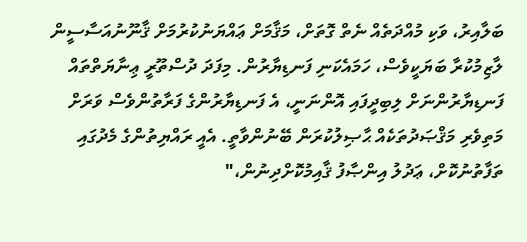ބަލާއިރު، ވަކި މުއްދަތެއް ނެތް ގޮތަށް، މަޤާމަށް ޢައްޔަނުކުރުމަށް ޤާނޫނުއަސާސީން ލާޒިމުކުރާ ބަޔަކީވެސް، ހަމައެކަނި ފަނޑިޔާރުން. މިފަދަ ދުސްތޫރީ ޢިނާޔަތްތައް ފަނޑިޔާރުންނަށް ލިބިދީފައި އޮންނަނީ، އެ ފަނޑިޔާރުންގެ ފަރާތުންވެސް ވަރަށް މަތިވެރި މަޤްޞަދުތަކެއް ޙާޞިލުކުރަން ބޭނުންވާތީ. އެއީ ރައްޔިތުންގެ މެދުގައި ތަފާތުނުކޮށް، ޢަދުލު އިންޞާފު ޤާއިމުކޮށްދިނުން،"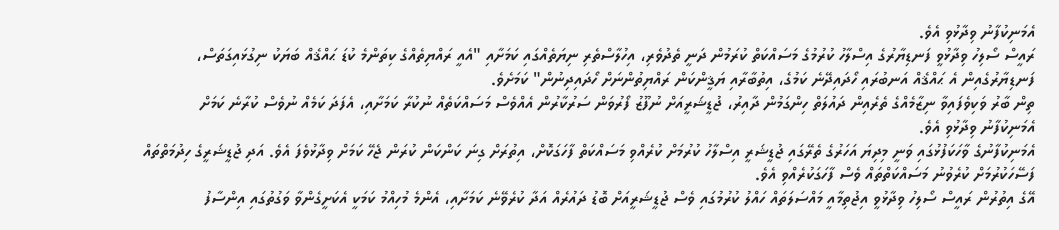އެމަނިކުފާނު ވިދާޅުވި އެވެ.
ރައީސް ސޯލިހު ވިދާޅުވީ ފަނޑިޔާރުގެ އިސްލާހު ކުރުމުގެ މަސައްކަތް ކުރަމުން ދަނީ ތެދުވެރި، އިހުލާސްތެރި ނިޔަތެއްގައި ކަމަށާއި "އެއީ ރައްޔިތެއްގެ ކިތަންމެ ކުޑަ ޙައްޤެއް ބަޔަކު ނިގުޅައިގަތަސް، ފަނޑިޔާރުގެއިން އެ ޙައްޤެއް އަނބުރައި ހޯދައިދޭނެ ކަމުގެ، އިތުބާރާއި ޔަޤީންކަން ރައްޔިތުންނަށް ހޯދައިދިނުން" ކަމަށެވެ.
ތިން ބާރު ވަކިވެފައިވާ ނިޒާމެއްގެ ތެރެއިން ދައުލަތް ހިންގަމުން ދާއިރު، ޖުޑީޝަރީއަށް ނުފޫޒު ފޯރުވަން ސަރުކާރުން އެއްވެސް މަސައްކަތެއް ނުކުރާ ކަމަށާއި، އެފަދަ ކަމެއް ނުވެސް ކުރާނެ ކަމަށް އެމަނިކުފާނު ވިދާޅުވި އެވެ.
އެމަނިކުފާނުގެ ވާހަކަފުޅުގައި ވަނީ މިދިޔަ އަހަރުގެ ތެރޭގައި ޖުޑީޝަރީ އިސްލާހު ކުރުމަށް ކުރެއްވި މަސައްކަތް ފާހަގަކޮށް، އިތުރަށް ގިނަ ކަންކަން ކުރަން ޖެހޭ ކަމަށް ވިދާޅުވެފަ އެވެ. އަދި ޖުޑީޝަރީގެ ހިދުމަތްތައް ފަސޭހަކުރުމަށް ކުރެވުނު މަސައްކަތްތައް ވެސް ފާހަގަކުރެއްވި އެވެ.
އޭގެ އިތުރުން ރައީސް ސޯލިހު ވިދާޅުވީ އިޖުތިމާއީ މައްސަލަތައް ހައްލު ކުރުމުގައި ވެސް ޖުޑީޝަރީއަށް ބޮޑު ދައުރެއް އަދާ ކުރެވޭނެ ކަމަށާއި، އެންމެ މުހިއްމު ކަމަކީ އެކަށީގެންވާ ވަގުތުގައި އިންސާފު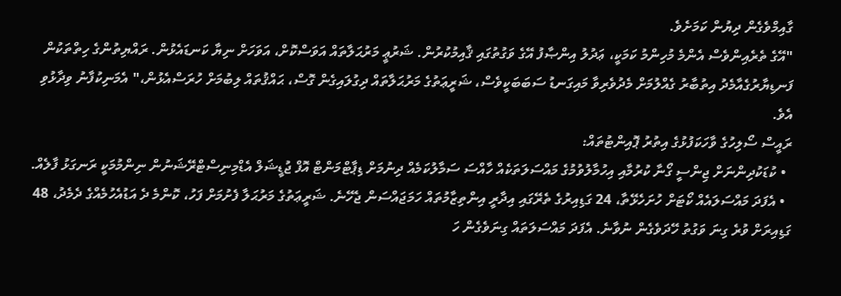ގާއިމްވެގެން ދިޔުން ކަމަށެވެ.
"އޭގެ ތެރެއިންވެސް އެންމެ މުހިންމު ކަމަކީ، ޢަދުލު އިންޞާފު އޭގެ ވަގުތުގައި ޤާއިމުކުރުން. ޝަރުޢީ މަރުޙަލާތައް އަވަސްކޮށް، އަވަހަށް ނިޔާ ކަނޑައެޅުން. ރައްޔިތުންގެ ހިތްތަކުން ފަނޑިޔާރުގެއާމެދު އިތުބާރު ގެއްލުމަށް މެދުވެރިވާ މައިގަނޑު ސަބަބަކީވެސް، ޝަރީޢަތުގެ މަރުޙަލާތައް ދިގުލައިގެން ގޮސް، ޙައްޤުތައް ލިބުމަށް ހުރަސްއެޅުން،" އެމަނިކުފާނު ވިދާޅުވި އެވެ.
ރައީސް ސޯލިހުގެ ވާހަކަފުޅުގެ އިތުރު ޕޮއިންޓުތައް:
  • ކުޑަކުދިންނަށް ޖިންސީ ގޯނާ ކުރުމާއި އިހުމާލުވުމުގެ މައްސަލަތަކެއް ހާއްސަ ސަމާލުކަމެއް ދިނުމަށް ޑިޕާޓްމަންޓް އޮފް ޖުޑީޝަލް އެޑްމިނިސްޓްރޭޝަނުން ނިންމުމަކީ ރަނގަޅު ފާލެއް.
  • އެފަދަ މައްސަލައެއް ކޯޓަށް ހުށަހެޅޭތާ، 24 ގަޑިއިރުގެ ތެރޭގައި އިދާރީ އިންތިޒާމުތައް ހަމަޖައްސަން ޖެހޭނެ. ޝަރީޢަތުގެ މަރުޙަލާ ފެށުމަށް ފަހު، ކޮންމެ ދެ އަޑުއެހުމެއްގެ ދެމެދު، 48 ގަޑިއިރަށް ވުރެ ގިނަ ވަގުތު ހޭދަވެގެން ނުވާނެ. އެފަދަ މައްސަލަތައް ގިނަވެގެން ހަ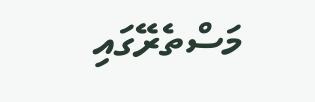މަސްތެރޭގައި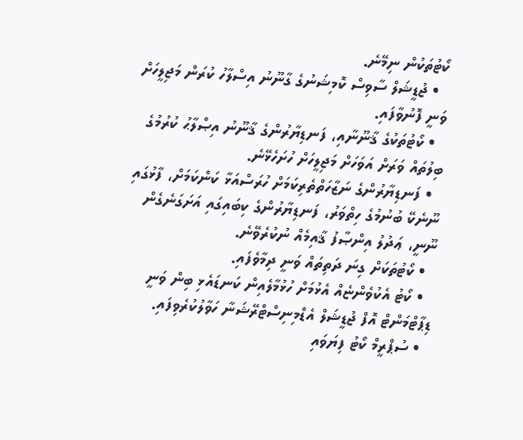ކޯޓުތަކުން ނިމޭނެ.
  • ޖުޑީޝަލް ސާވިސް ކޮމިޝަނުގެ ގާނޫނު އިސްލާހު ކުރަން މަޖިލީހަށް ވަނީ ފޮނުވާފައި.
  • ކޯޓުތަކުގެ ޤާނޫނާއި، ފަނޑިޔާރުންގެ ޤާނޫނު އިޞްލާޙު ކުރުމުގެ ބިލުތައް ވަރަށް އަވަހަށް މަޖިލީހަށް ހުށަހެޅޭނެ.
  • ފަނޑިޔާރުންގެ ނަޒާހަތްތެރިކަމަށް ހުރަސްއަޅާ ކަންކަމަށް، ފާޅުގައި ނޫނެކޭ ބުނުމުގެ ހިތްވަރު، ފަނޑިޔާރުންގެ ކިބައިގައި އަށަގަނެގެން ނޫނީ، ޢަދުލު އިންޞާފު ޤާއިމެއް ނުކުރެވޭނެ.
  • ކޯޓުތަކަށް ގިނަ ދަތިތައް ވަނީ ދިމާވެފައި.
  • ކޯޓު އެކުވެންޏެއް އެޅުމަށް ހުޅުމާލެއިން ކަނޑައެޅި ބިން ވަނީ ޑިޕާޓްމަންޓް އޮފް ޖުޑީޝަލް އެޑްމިނިސްޓްރޭޝަނާ ހަވާލުކުރެވިފައި.
  • ސުޕްރީމް ކޯޓު ފިޔަވައި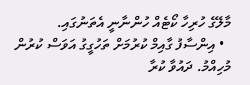މާލޭގެ ހުރިހާ ކޯޓެއް ހުންނާނީ އެތަނުގައި.
  • އިންސާފު ގާއިމް ކުރުމަށް ތަހުގީގު އަވަސް ކުރުން މުހިއްމު. ދައުވާ ކުރާ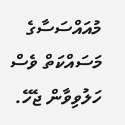މުއައްސަސާގެ މަސައްކަތް ވެސް ހަލުވިވާން ޖެހޭ.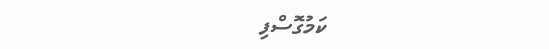ކަމުގޮސްފި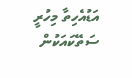އަޑުއެހިތާ މިހުރީ
ސަތޭކައަކުން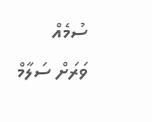ސުމެއް
ވަރަށް ސަލާމް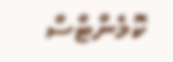ކޮމެންޓްސް